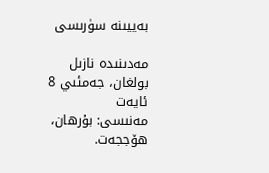بەييىنە سۈرىسى

مەدىنىدە نازىل بولغان، جەمئىي 8 ئايەت
مەنىسى: بۇرھان، ھۆججەت.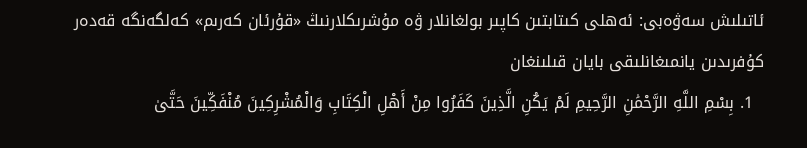ئاتىلىش سەۋەبى: ئەھلى كىتابتىن كاپىر بولغانلار ۋە مۇشرىكلارنىڭ «قۇرئان كەرىم» كەلگەنگە قەدەر كۇفرىدىن يانمىغانلىقى بايان قىلىنغان
  1. بِسْمِ اللَّهِ الرَّحْمَٰنِ الرَّحِيمِ لَمْ يَكُنِ الَّذِينَ كَفَرُوا مِنْ أَهْلِ الْكِتَابِ وَالْمُشْرِكِينَ مُنْفَكِّينَ حَتَّىٰ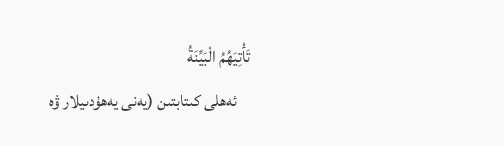تَأْتِيَهُمُ الْبَيِّنَةُ
    ئەھلى كىتابتىن (يەنى يەھۇدىيلار ۋە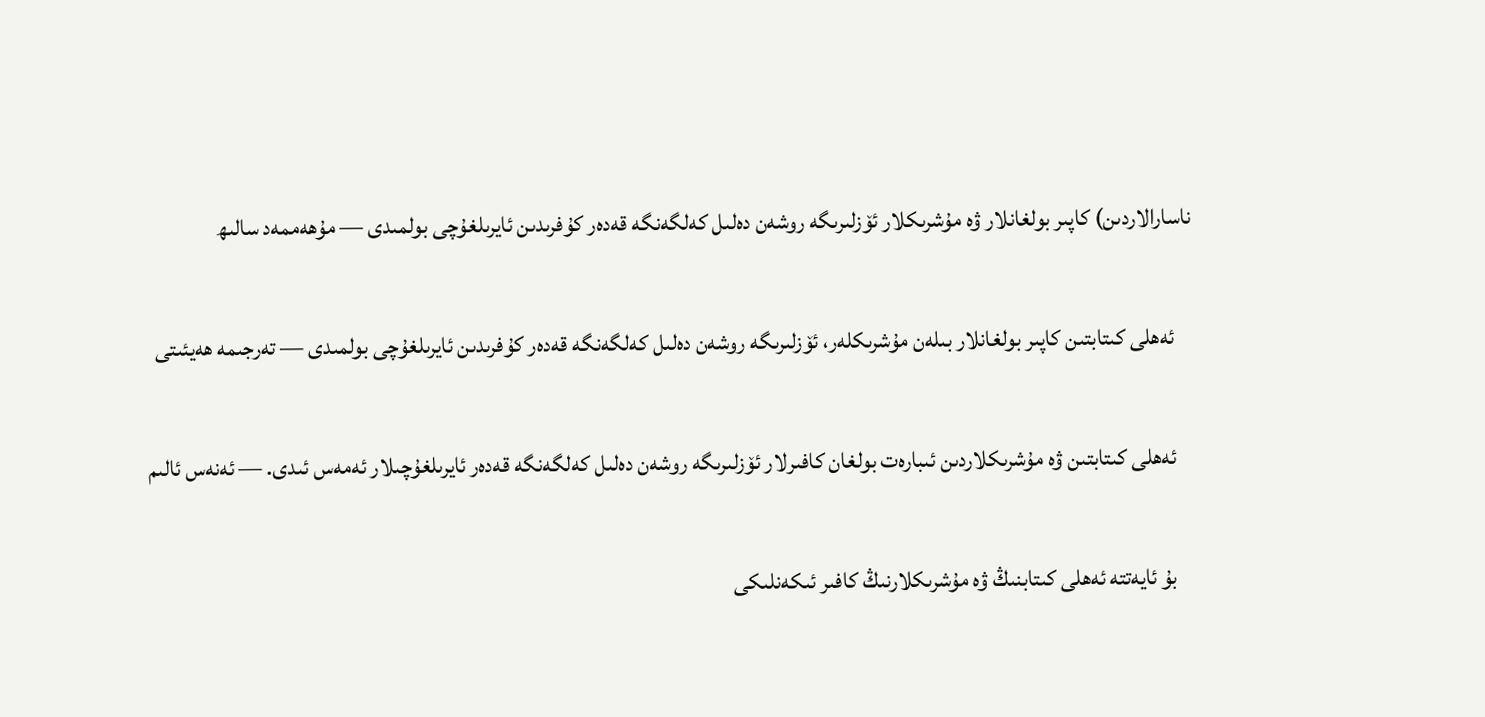ناسارالاردىن) كاپىر بولغانلار ۋە مۇشرىكلار ئۆزلىرىگە روشەن دەلىل كەلگەنگە قەدەر كۇفرىدىن ئايرىلغۇچى بولمىدى — مۇھەممەد سالىھ

    ئەھلى كىتابتىن كاپىر بولغانلار بىلەن مۇشرىكلەر، ئۆزلىرىگە روشەن دەلىل كەلگەنگە قەدەر كۇفرىدىن ئايرىلغۇچى بولمىدى — تەرجىمە ھەيئىتى

    ئەھلى كىتابتىن ۋە مۇشرىكلاردىن ئىبارەت بولغان كافىرلار ئۆزلىرىگە روشەن دەلىل كەلگەنگە قەدەر ئايرىلغۇچىلار ئەمەس ئىدى. — ئەنەس ئالىم

    بۇ ئايەتتە ئەھلى كىتابنىڭ ۋە مۇشرىكلارنىڭ كافىر ئىكەنلىكى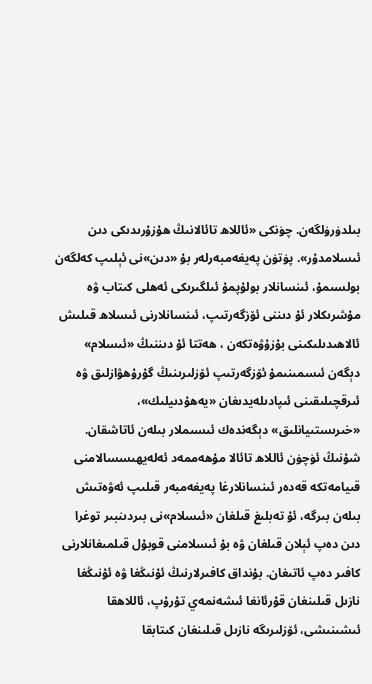بىلدۈرۈلگەن. چۈنكى «ئاللاھ تائالانىڭ ھۇزۇرىدىكى دىن ئىسلامدۇر». پۈتۈن پەيغەمبەرلەر بۇ «دىن»نى ئېلىپ كەلگەن بولسىمۇ، ئىنسانلار بولۇپمۇ ئىلگىرىكى ئەھلى كىتاب ۋە مۇشرىكلار ئۇ دىننى ئۆزگەرتىپ، ئىنسانلارنى ئىسلاھ قىلىش ئالاھىدىلىكىنى بۇزۇۋەتكەن ، ھەتتا ئۇ دىننىڭ «ئىسلام» دېگەن ئىسمىنىمۇ ئۆزگەرتىپ ئۆزلىرىنىڭ گۇرۇھۋازلىق ۋە ئىرقچىلىقىنى ئىپادىلەيدىغان «يەھۇدىيلىك»، «خىرىستىيانلىق» دېگەندەك ئىسىملار بىلەن ئاتاشقان. شۇنىڭ ئۈچۈن ئاللاھ تائالا مۇھەممەد ئەلەيھىسسالامنى قىيامەتكە قەدەر ئىنسانلارغا پەيغەمبەر قىلىپ ئەۋەتىش بىلەن بىرگە، ئۇ تەبلىغ قىلغان «ئىسلام»نى بىردىنبىر توغرا دىن دەپ ئېلان قىلغان ۋە بۇ ئىسلامنى قوبۇل قىلمىغانلارنى كافىر دەپ ئاتىغان. بۇنداق كافىرلارنىڭ ئۇنىڭغا ۋە ئۇنىڭغا نازىل قىلىنغان قۇرئانغا ئىشەنمەي تۇرۇپ، ئاللاھقا ئىشىنىشى، ئۆزلىرىگە نازىل قىلىنغان كىتابقا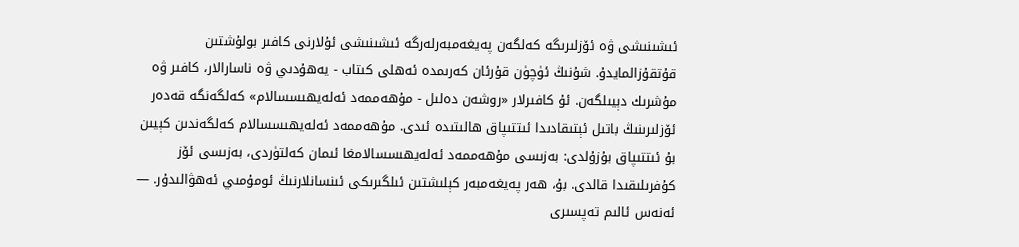ئىشىنىشى ۋە ئۆزلىرىگە كەلگەن پەيغەمبەرلەرگە ئىشىنىشى ئۇلارنى كافىر بولۇشتىن قۇتقۇزالمايدۇ. شۇنىڭ ئۈچۈن قۇرئان كەرىمدە ئەھلى كىتاب - يەھۇدىي ۋە ناسارالار، كافىر ۋە مۇشرىك دېيىلگەن. ئۇ كافىرلار «روشەن دەلىل - مۇھەممەد ئەلەيھىسسالام» كەلگەنگە قەدەر ئۆزلىرىنىڭ باتىل ئېتىقادىدا ئىتتىپاق ھالىتىدە ئىدى. مۇھەممەد ئەلەيھىسسالام كەلگەندىن كېيىن بۇ ئىتتىپاق بۇزۇلدى: بەزىسى مۇھەممەد ئەلەيھىسسالامغا ئىمان كەلتۈردى، بەزىسى ئۆز كۇفرىلىقىدا قالدى. بۇ، ھەر پەيغەمبەر كېلىشتىن ئىلگىرىكى ئىنسانلارنىڭ ئومۇمىي ئەھۋالىدۇر. — ئەنەس ئالىم تەپسىرى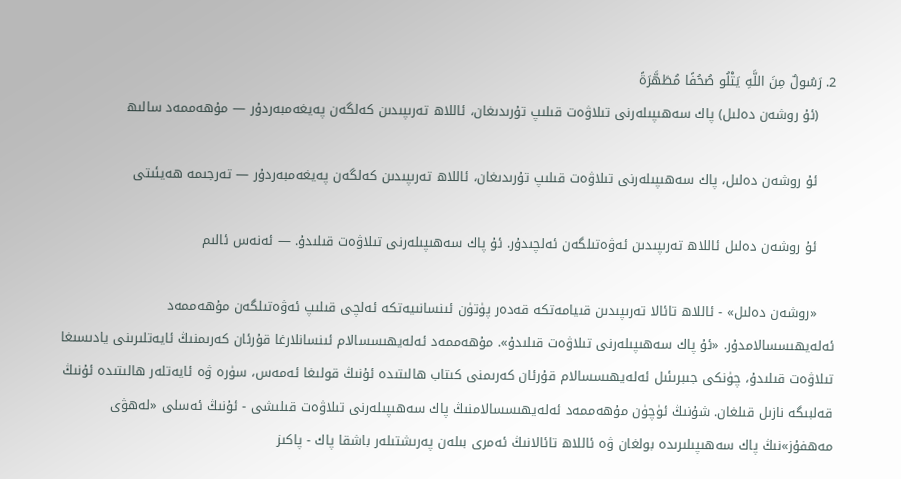2. رَسُولٌ مِنَ اللَّهِ يَتْلُو صُحُفًا مُطَهَّرَةً
    (ئۇ روشەن دەلىل) پاك سەھىپىلەرنى تىلاۋەت قىلىپ تۇرىدىغان، ئاللاھ تەرىپىدىن كەلگەن پەيغەمبەردۇر — مۇھەممەد سالىھ

    ئۇ روشەن دەلىل، پاك سەھىپىلەرنى تىلاۋەت قىلىپ تۇرىدىغان، ئاللاھ تەرىپىدىن كەلگەن پەيغەمبەردۇر — تەرجىمە ھەيئىتى

    ئۇ روشەن دەلىل ئاللاھ تەرىپىدىن ئەۋەتىلگەن ئەلچىدۇر. ئۇ پاك سەھىپىلەرنى تىلاۋەت قىلىدۇ. — ئەنەس ئالىم

    «روشەن دەلىل» - ئاللاھ تائالا تەرىپىدىن قىيامەتكە قەدەر پۈتۈن ئىنسانىيەتكە ئەلچى قىلىپ ئەۋەتىلگەن مۇھەممەد ئەلەيھىسسالامدۇر. «ئۇ پاك سەھىپىلەرنى تىلاۋەت قىلىدۇ». مۇھەممەد ئەلەيھىسسالام ئىنسانلارغا قۇرئان كەرىمنىڭ ئايەتلىرىنى يادىسىغا تىلاۋەت قىلىدۇ، چۈنكى جىبرىئىل ئەلەيھىسسالام قۇرئان كەرىمنى كىتاب ھالىتىدە ئۇنىڭ قولىغا ئەمەس، سۈرە ۋە ئايەتلەر ھالىتىدە ئۇنىڭ قەلبىگە نازىل قىلغان. شۇنىڭ ئۈچۈن مۇھەممەد ئەلەيھىسسالامنىڭ پاك سەھىپىلەرنى تىلاۋەت قىلىشى - ئۇنىڭ ئەسلى «لەھۋى مەھفۇز»نىڭ پاك سەھىپىلىرىدە بولغان ۋە ئاللاھ تائالانىڭ ئەمرى بىلەن پەرىشتىلەر باشقا پاك - پاكىز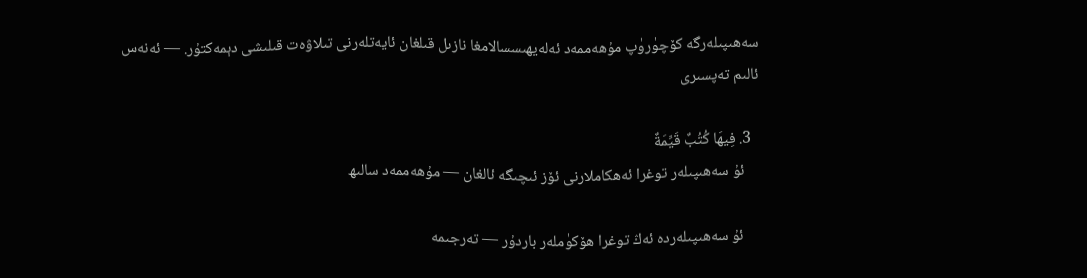سەھىپىلەرگە كۆچۈرۈپ مۇھەممەد ئەلەيھىسسالامغا نازىل قىلغان ئايەتلەرنى تىلاۋەت قىلىشى دېمەكتۇر. — ئەنەس ئالىم تەپسىرى

  3. فِيهَا كُتُبٌ قَيِّمَةٌ
    ئۇ سەھىپىلەر توغرا ئەھكاملارنى ئۆز ئىچىگە ئالغان — مۇھەممەد سالىھ

    ئۇ سەھىپىلەردە ئەڭ توغرا ھۆكۈملەر باردۇر — تەرجىمە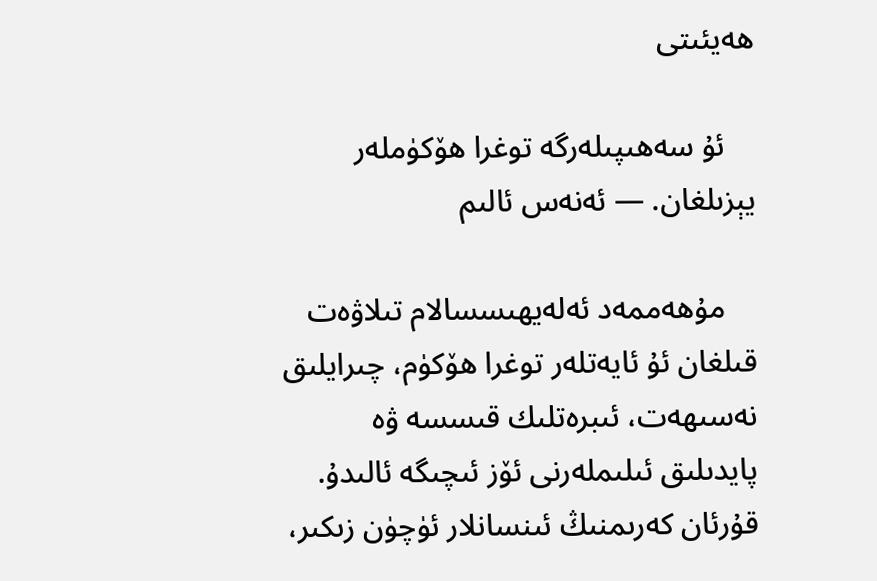ھەيئىتى

    ئۇ سەھىپىلەرگە توغرا ھۆكۈملەر يېزىلغان. — ئەنەس ئالىم

    مۇھەممەد ئەلەيھىسسالام تىلاۋەت قىلغان ئۇ ئايەتلەر توغرا ھۆكۈم، چىرايلىق نەسىھەت، ئىبرەتلىك قىسسە ۋە پايدىلىق ئىلىملەرنى ئۆز ئىچىگە ئالىدۇ. قۇرئان كەرىمنىڭ ئىنسانلار ئۈچۈن زىكىر،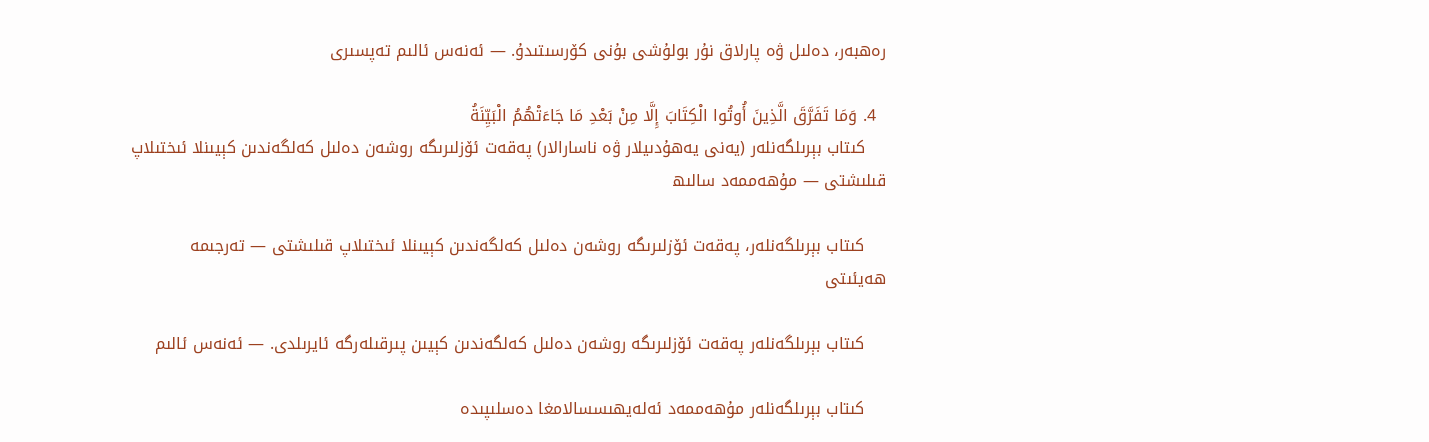رەھبەر، دەلىل ۋە پارلاق نۇر بولۇشى بۇنى كۆرسىتىدۇ. — ئەنەس ئالىم تەپسىرى

  4. وَمَا تَفَرَّقَ الَّذِينَ أُوتُوا الْكِتَابَ إِلَّا مِنْ بَعْدِ مَا جَاءَتْهُمُ الْبَيِّنَةُ
    كىتاب بېرىلگەنلەر (يەنى يەھۇدىيلار ۋە ناسارالار) پەقەت ئۆزلىرىگە روشەن دەلىل كەلگەندىن كېيىنلا ئىختىلاپ قىلىشتى — مۇھەممەد سالىھ

    كىتاب بېرىلگەنلەر، پەقەت ئۆزلىرىگە روشەن دەلىل كەلگەندىن كېيىنلا ئىختىلاپ قىلىشتى — تەرجىمە ھەيئىتى

    كىتاب بېرىلگەنلەر پەقەت ئۆزلىرىگە روشەن دەلىل كەلگەندىن كېيىن پىرقىلەرگە ئايرىلدى. — ئەنەس ئالىم

    كىتاب بېرىلگەنلەر مۇھەممەد ئەلەيھىسسالامغا دەسلىپىدە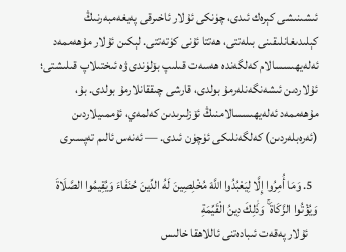ئىشىنىشى كېرەك ئىدى، چۈنكى ئۇلار ئاخىرقى پەيغەمبەرنىڭ كېلىدىغانلىقىنى بىلەتتى، ھەتتا ئۇنى كۈتەتتى. لېكىن ئۇلار مۇھەممەد ئەلەيھىسسالام كەلگەندە ھەسەت قىلىپ بۆلۈندى ۋە ئىختىلاپ قىلىشتى؛ ئۇلاردىن ئىشەنگەنلەرمۇ بولدى، قارشى چىققانلارمۇ بولدى. بۇ، مۇھەممەد ئەلەيھىسسالامنىڭ ئۆزلىرىدىن كەلمەي، ئۇممىيلاردىن (ئەرەبلەردىن) كەلگەنلىكى ئۈچۈن ئىدى. — ئەنەس ئالىم تەپسىرى

  5. وَمَا أُمِرُوا إِلَّا لِيَعْبُدُوا اللَّهَ مُخْلِصِينَ لَهُ الدِّينَ حُنَفَاءَ وَيُقِيمُوا الصَّلَاةَ وَيُؤْتُوا الزَّكَاةَ ۚ وَذَٰلِكَ دِينُ الْقَيِّمَةِ
    ئۇلار پەقەت ئىبادەتنى ئاللاھقا خالىس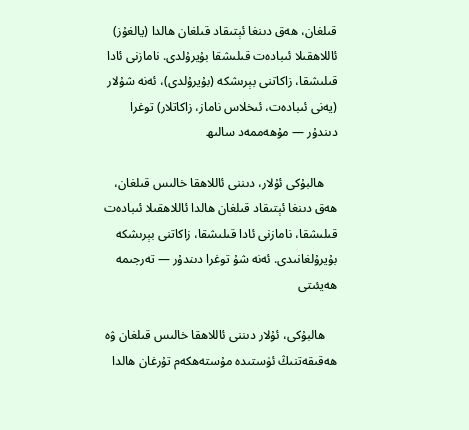قىلغان، ھەق دىنغا ئېتىقاد قىلغان ھالدا (يالغۇز) ئاللاھقىلا ئىبادەت قىلىشقا بۇيرۇلدى. نامازنى ئادا قىلىشقا، زاكاتنى بېرىشكە (بۇيرۇلدى)، ئەنە شۇلار (يەنى ئىبادەت، ئىخلاس ناماز، زاكاتلار) توغرا دىندۇر — مۇھەممەد سالىھ

    ھالبۇكى ئۇلار، دىننى ئاللاھقا خالىس قىلغان، ھەق دىنغا ئېتىقاد قىلغان ھالدا ئاللاھقىلا ئىبادەت قىلىشقا، نامازنى ئادا قىلىشقا، زاكاتنى بېرىشكە بۇيرۇلغانىدى. ئەنە شۇ توغرا دىندۇر — تەرجىمە ھەيئىتى

    ھالبۇكى، ئۇلار دىننى ئاللاھقا خالىس قىلغان ۋە ھەقىقەتنىڭ ئۈستىدە مۇستەھكەم تۇرغان ھالدا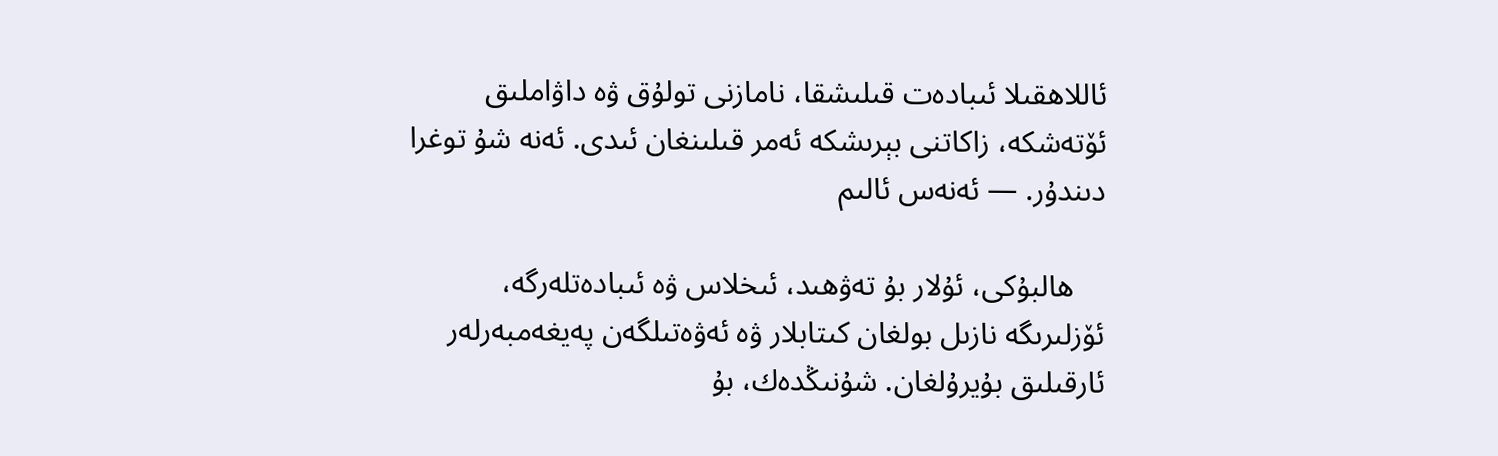ئاللاھقىلا ئىبادەت قىلىشقا، نامازنى تولۇق ۋە داۋاملىق ئۆتەشكە، زاكاتنى بېرىشكە ئەمر قىلىنغان ئىدى. ئەنە شۇ توغرا دىندۇر. — ئەنەس ئالىم

    ھالبۇكى، ئۇلار بۇ تەۋھىد، ئىخلاس ۋە ئىبادەتلەرگە، ئۆزلىرىگە نازىل بولغان كىتابلار ۋە ئەۋەتىلگەن پەيغەمبەرلەر ئارقىلىق بۇيرۇلغان. شۇنىڭدەك، بۇ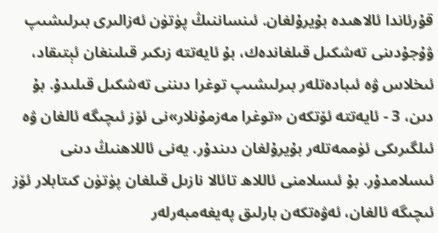قۇرئاندا ئالاھىدە بۇيرۇلغان. ئىنساننىڭ پۈتۈن ئەزالىرى بىرلىشىپ ۋۇجۇدىنى تەشكىل قىلغاندەك، بۇ ئايەتتە زىكىر قىلىنغان ئېتىقاد، ئىخلاس ۋە ئىبادەتلەر بىرلىشىپ توغرا دىننى تەشكىل قىلىدۇ. بۇ دىن، 3 - ئايەتتە ئۆتكەن «توغرا مەزمۇنلار»نى ئۆز ئىچىگە ئالغان ۋە ئىلگىرىكى ئۈممەتلەر بۇيرۇلغان دىندۇر. يەنى ئاللاھنىڭ دىنى ئىسلامدۇر. بۇ ئىسلامنى ئاللاھ تائالا نازىل قىلغان پۈتۈن كىتابلار ئۆز ئىچىگە ئالغان، ئەۋەتكەن بارلىق پەيغەمبەرلەر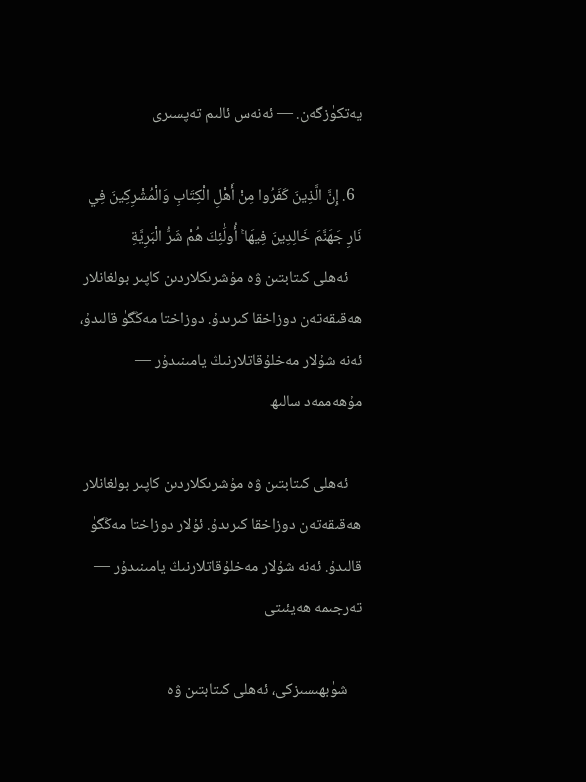يەتكۈزگەن. — ئەنەس ئالىم تەپسىرى

  6. إِنَّ الَّذِينَ كَفَرُوا مِنْ أَهْلِ الْكِتَابِ وَالْمُشْرِكِينَ فِي نَارِ جَهَنَّمَ خَالِدِينَ فِيهَا ۚ أُولَٰئِكَ هُمْ شَرُّ الْبَرِيَّةِ
    ئەھلى كىتابتىن ۋە مۇشرىكلاردىن كاپىر بولغانلار ھەقىقەتەن دوزاخقا كىرىدۇ. دوزاختا مەڭگۈ قالىدۇ، ئەنە شۇلار مەخلۇقاتلارنىڭ يامىنىدۇر — مۇھەممەد سالىھ

    ئەھلى كىتابتىن ۋە مۇشرىكلاردىن كاپىر بولغانلار ھەقىقەتەن دوزاخقا كىرىدۇ. ئۇلار دوزاختا مەڭگۈ قالىدۇ. ئەنە شۇلار مەخلۇقاتلارنىڭ يامىنىدۇر — تەرجىمە ھەيئىتى

    شۈبھىسىزكى، ئەھلى كىتابتىن ۋە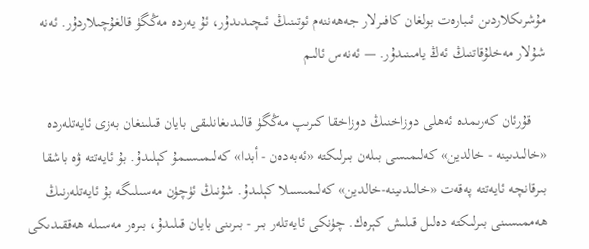مۇشرىكلاردىن ئىبارەت بولغان كافىرلار جەھەننەم ئوتىنىڭ ئىچىدىدۇر، ئۇ يەردە مەڭگۈ قالغۇچىلاردۇر. ئەنە شۇلار مەخلۇقاتنىڭ ئەڭ يامىنىدۇر. — ئەنەس ئالىم

    قۇرئان كەرىمدە ئەھلى دوزاخنىڭ دوزاخقا كىرىپ مەڭگۈ قالىدىغانلىقى بايان قىلىنغان بەزى ئايەتلەردە «خالىدىينە - خالدين» كەلىمىسى بىلەن بىرلىكتە «ئەبەدەن - أبدا» كەلىمىسىمۇ كېلىدۇ. بۇ ئايەتتە ۋە باشقا بىرقانچە ئايەتتە پەقەت «خالىدىينە-خالدين» كەلىمىسىلا كېلىدۇ. شۇنىڭ ئۈچۈن مەسىلىگە بۇ ئايەتلەرنىڭ ھەممىسىنى بىرلىكتە دەلىل قىلىش كېرەك. چۈنكى ئايەتلەر بىر - بىرىنى بايان قىلىدۇ، بىرەر مەسىلە ھەققىدىكى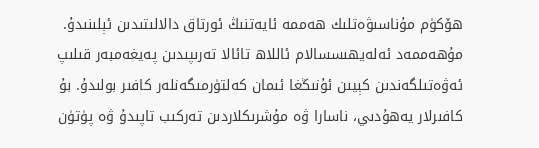ھۆكۈم مۇناسىۋەتلىك ھەممە ئايەتنىڭ ئورتاق دالالىتىدىن ئېلىنىدۇ. مۇھەممەد ئەلەيھىسسالام ئاللاھ تائالا تەرىپىدىن پەيغەمبەر قىلىپ ئەۋەتىلگەندىن كېيىن ئۇنىڭغا ئىمان كەلتۈرمىگەنلەر كافىر بولىدۇ. بۇ كافىرلار يەھۇدىي، ناسارا ۋە مۇشرىكلاردىن تەركىب تاپىدۇ ۋە پۈتۈن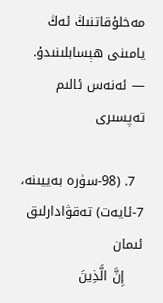مەخلۇقاتنىڭ ئەڭ يامىنى ھېسابلىنىدۇ. — ئەنەس ئالىم تەپسىرى

  7. (98-سۈرە بەييىنە، 7-ئايەت) تەقۋادارلىق ئىمان
    إِنَّ الَّذِينَ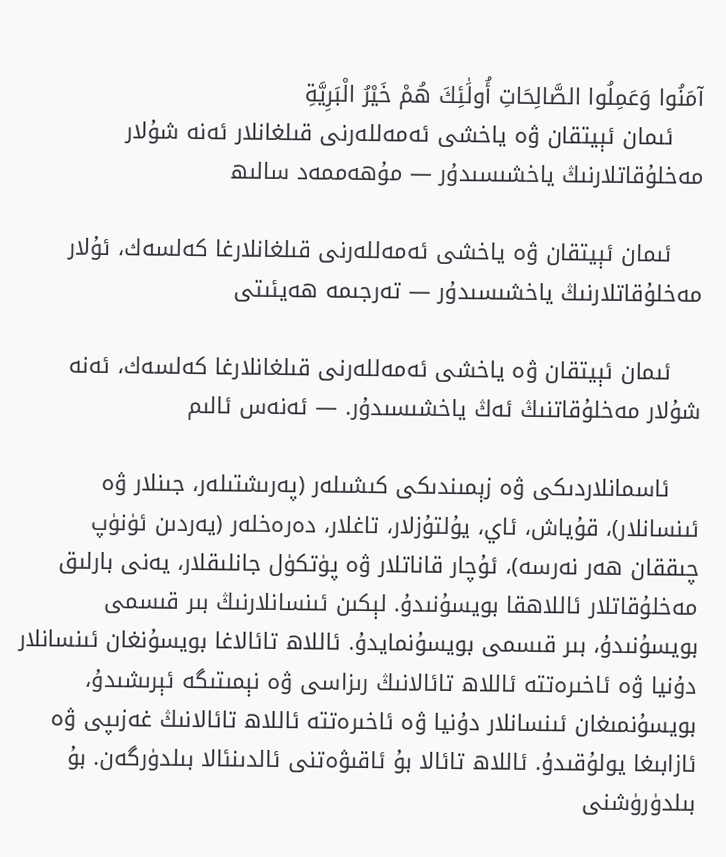آمَنُوا وَعَمِلُوا الصَّالِحَاتِ أُولَٰئِكَ هُمْ خَيْرُ الْبَرِيَّةِ
    ئىمان ئېيتقان ۋە ياخشى ئەمەللەرنى قىلغانلار ئەنە شۇلار مەخلۇقاتلارنىڭ ياخشىسىدۇر — مۇھەممەد سالىھ

    ئىمان ئېيتقان ۋە ياخشى ئەمەللەرنى قىلغانلارغا كەلسەك، ئۇلار مەخلۇقاتلارنىڭ ياخشىسىدۇر — تەرجىمە ھەيئىتى

    ئىمان ئېيتقان ۋە ياخشى ئەمەللەرنى قىلغانلارغا كەلسەك، ئەنە شۇلار مەخلۇقاتنىڭ ئەڭ ياخشىسىدۇر. — ئەنەس ئالىم

    ئاسمانلاردىكى ۋە زېمىندىكى كىشىلەر (پەرىشتىلەر، جىنلار ۋە ئىنسانلار)، قۇياش، ئاي، يۇلتۇزلار، تاغلار، دەرەخلەر (يەردىن ئۈنۈپ چىققان ھەر نەرسە)، ئۇچار قاناتلار ۋە پۈتكۈل جانلىقلار، يەنى بارلىق مەخلۇقاتلار ئاللاھقا بويسۇنىدۇ. لېكىن ئىنسانلارنىڭ بىر قىسمى بويسۇنىدۇ، بىر قىسمى بويسۇنمايدۇ. ئاللاھ تائالاغا بويسۇنغان ئىنسانلار دۇنيا ۋە ئاخىرەتتە ئاللاھ تائالانىڭ رىزاسى ۋە نېمىتىگە ئېرىشىدۇ، بويسۇنمىغان ئىنسانلار دۇنيا ۋە ئاخىرەتتە ئاللاھ تائالانىڭ غەزىپى ۋە ئازابىغا يولۇقىدۇ. ئاللاھ تائالا بۇ ئاقىۋەتنى ئالدىنئالا بىلدۈرگەن. بۇ بىلدۈرۈشنى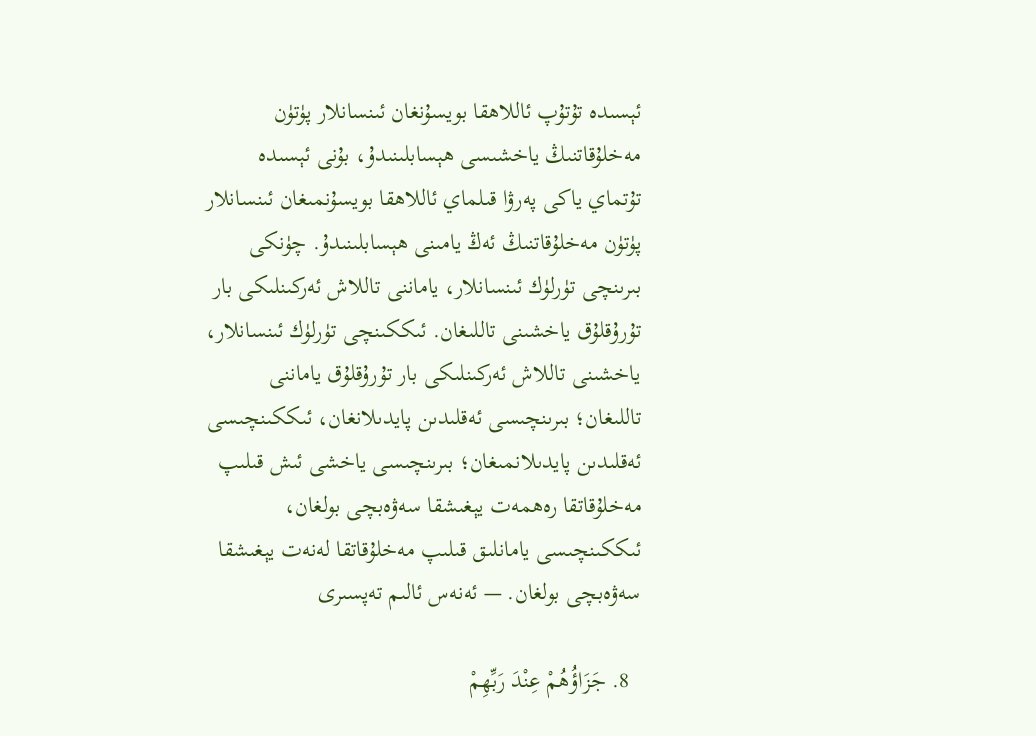ئېسىدە تۇتۇپ ئاللاھقا بويسۇنغان ئىنسانلار پۈتۈن مەخلۇقاتنىڭ ياخشىسى ھېسابلىنىدۇ، بۇنى ئېسىدە تۇتماي ياكى پەرۋا قىلماي ئاللاھقا بويسۇنمىغان ئىنسانلار پۈتۈن مەخلۇقاتنىڭ ئەڭ يامىنى ھېسابلىنىدۇ. چۈنكى بىرىنچى تۈرلۈك ئىنسانلار، ياماننى تاللاش ئەركىنلىكى بار تۇرۇقلۇق ياخشىنى تاللىغان. ئىككىنچى تۈرلۈك ئىنسانلار، ياخشىنى تاللاش ئەركىنلىكى بار تۇرۇقلۇق ياماننى تاللىغان؛ بىرىنچىسى ئەقلىدىن پايدىلانغان، ئىككىنچىسى ئەقلىدىن پايدىلانمىغان؛ بىرىنچىسى ياخشى ئىش قىلىپ مەخلۇقاتقا رەھمەت يېغىشقا سەۋەبچى بولغان، ئىككىنچىسى يامانلىق قىلىپ مەخلۇقاتقا لەنەت يېغىشقا سەۋەبچى بولغان. — ئەنەس ئالىم تەپسىرى

  8. جَزَاؤُهُمْ عِنْدَ رَبِّهِمْ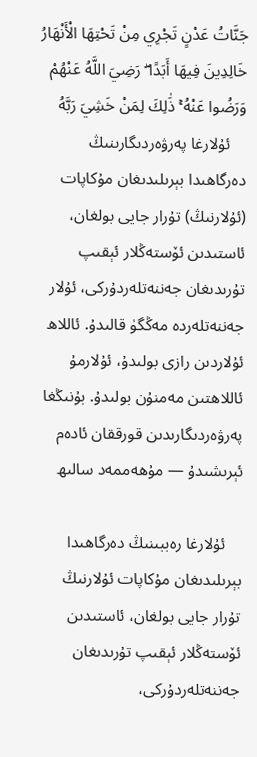جَنَّاتُ عَدْنٍ تَجْرِي مِنْ تَحْتِهَا الْأَنْهَارُ خَالِدِينَ فِيهَا أَبَدًا ۖ رَضِيَ اللَّهُ عَنْهُمْ وَرَضُوا عَنْهُ ۚ ذَٰلِكَ لِمَنْ خَشِيَ رَبَّهُ
    ئۇلارغا پەرۋەردىگارىنىڭ دەرگاھىدا بېرىلىدىغان مۇكاپات (ئۇلارنىڭ) تۇرار جايى بولغان، ئاستىدىن ئۆستەڭلار ئېقىپ تۇرىدىغان جەننەتلەردۇركى، ئۇلار جەننەتلەردە مەڭگۈ قالىدۇ. ئاللاھ ئۇلاردىن رازى بولىدۇ، ئۇلارمۇ ئاللاھتىن مەمنۇن بولىدۇ. بۇنىڭغا پەرۋەردىگارىدىن قورققان ئادەم ئېرىشىدۇ — مۇھەممەد سالىھ

    ئۇلارغا رەببىنىڭ دەرگاھىدا بېرىلىدىغان مۇكاپات ئۇلارنىڭ تۇرار جايى بولغان، ئاستىدىن ئۆستەڭلار ئېقىپ تۇرىدىغان جەننەتلەردۇركى،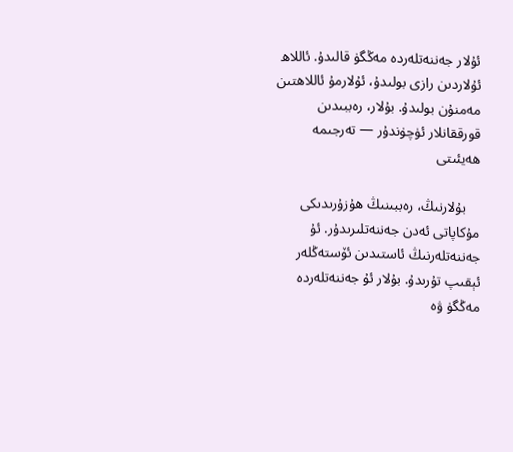ئۇلار جەننەتلەردە مەڭگۈ قالىدۇ. ئاللاھ ئۇلاردىن رازى بولىدۇ، ئۇلارمۇ ئاللاھتىن مەمنۇن بولىدۇ. بۇلار، رەببىدىن قورققانلار ئۈچۈندۇر — تەرجىمە ھەيئىتى

    بۇلارنىڭ، رەببىنىڭ ھۇزۇرىدىكى مۇكاپاتى ئەدن جەننەتلىرىدۇر. ئۇ جەننەتلەرنىڭ ئاستىدىن ئۆستەڭلەر ئېقىپ تۇرىدۇ. بۇلار ئۇ جەننەتلەردە مەڭگۈ ۋە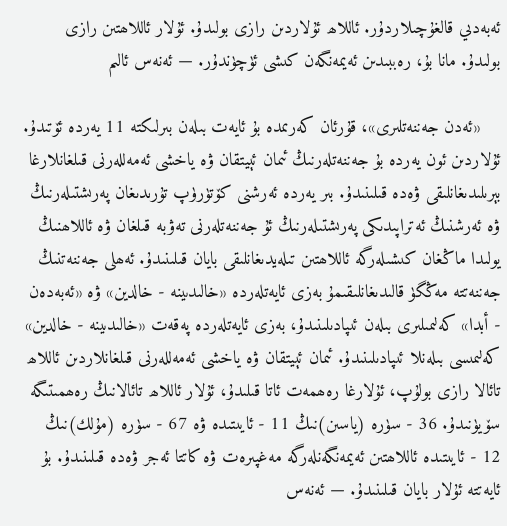ئەبەدىي قالغۇچىلاردۇر. ئاللاھ ئۇلاردىن رازى بولىدۇ. ئۇلار ئاللاھتىن رازى بولىدۇ. مانا بۇ، رەببىدىن ئەيمەنگەن كىشى ئۈچۈندۇر. — ئەنەس ئالىم

    «ئەدن جەننەتلىرى»، قۇرئان كەرىمدە بۇ ئايەت بىلەن بىرلىكتە 11 يەردە ئۆتىدۇ. ئۇلاردىن ئون يەردە بۇ جەننەتلەرنىڭ ئىمان ئېيتقان ۋە ياخشى ئەمەللەرنى قىلغانلارغا بېرىلىدىغانلىقى ۋەدە قىلىنىدۇ. بىر يەردە ئەرشنى كۆتۈرۈپ تۇرىدىغان پەرىشتىلەرنىڭ ۋە ئەرشنىڭ ئەتراپىدىكى پەرىشتىلەرنىڭ ئۇ جەننەتلەرنى تەۋبە قىلغان ۋە ئاللاھنىڭ يولىدا ماڭغان كىشىلەرگە ئاللاھتىن تىلەيدىغانلىقى بايان قىلىنىدۇ. ئەھلى جەننەتنىڭ جەننەتتە مەڭگۈ قالىدىغانلىقىمۇ بەزى ئايەتلەردە «خالىدىينە - خالدين» ۋە «ئەبەدەن - أبدا» كەلىمىلىرى بىلەن ئىپادىلىنىدۇ، بەزى ئايەتلەردە پەقەت «خالىدىينە - خالدين» كەلىمىسى بىلەنلا ئىپادىلىنىدۇ. ئىمان ئېيتقان ۋە ياخشى ئەمەللەرنى قىلغانلاردىن ئاللاھ تائالا رازى بولۇپ، ئۇلارغا رەھمەت ئاتا قىلىدۇ، ئۇلار ئاللاھ تائالانىڭ رەھمىتىگە سۆيۈنىدۇ. 36 - سۈرە (ياسىن)نىڭ 11 - ئايىتىدە ۋە 67 - سۈرە (مۇلك)نىڭ 12 - ئايىتىدە ئاللاھتىن ئەيمەنگەنلەرگە مەغپىرەت ۋە كاتتا ئەجر ۋەدە قىلىنىدۇ. بۇ ئايەتتە ئۇلار بايان قىلىنىدۇ. — ئەنەس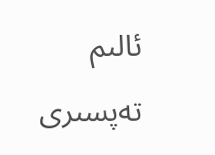ئالىم تەپسىرى